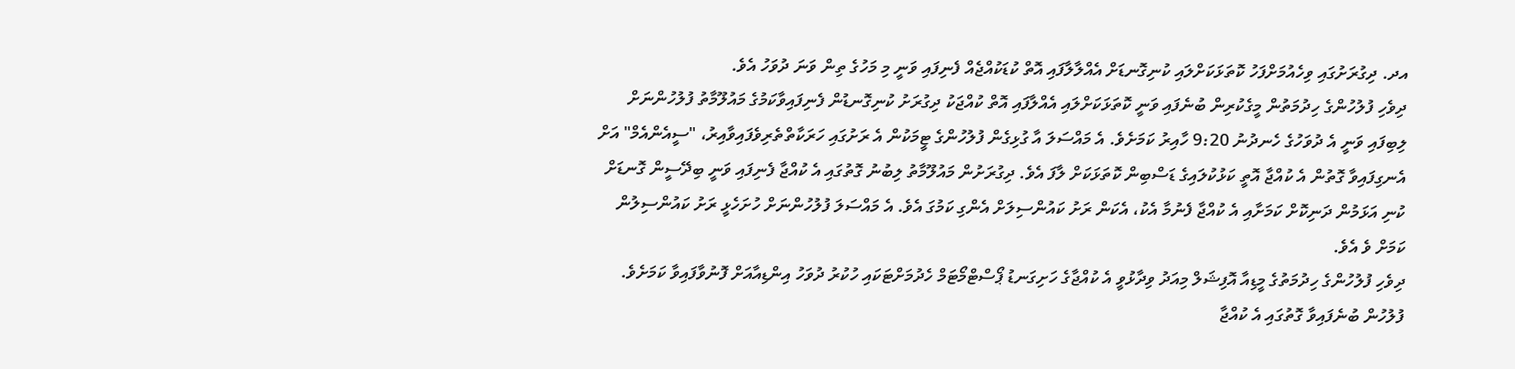އދ. ދިގުރަށުގައި ވިހެއުމަށްފަހު ކޮތަޅަކަށްލައި ކުނިގޮނޑަށް އެއްލާލާފައި އޮތް ކުޑަކުއްޖެއް ފެނިފައި ވަނީ މި މަހުގެ ތިން ވަނަ ދުވަހު އެވެ.
ދިވެހި ފުލުހުންގެ ހިދުމަތުން މީގެކުރިން ބުނެފައި ވަނީ ކޮތަޅަކަށްލައި އެއްލާފައި އޮތް ކުއްޖަކު ދިގުރަށު ކުނިގޮނޑުން ފެނިފައިވާކަމުގެ މައުލޫމާތު ފުލުހުންނަށް ލިބިފައި ވަނީ އެ ދުވަހުގެ ހެނދުނު 9:20 ހާއިރު ކަމަށެވެ. އެ މައްސަލަ އާ ގުޅިގެން ފުލުހުންގެ ޓީމަކުން އެ ރަށުގައި ހަރަކާތްތެރިވެފައިވާއިރު، "ސީއެންއެމް" އަށް އެނގިފައިވާ ގޮތުން އެ ކުއްޖާ އޮތީ ކަޅުކުލައިގެ ޑަސްބިން ކޮތަޅަކަށް ލާފަ އެވެ. ދިގުރަށުން މައުލޫމާތު ލިބުނު ގޮތުގައި އެ ކުއްޖާ ފެނިފައި ވަނީ ބިދޭސީން ގޮނޑަށް ކުނި އަޅަމުން ދަނިކޮށް ކަމަށާއި އެ ކުއްޖާ ފެނުމާ އެކު، އެކަން ރަށު ކައުންސިލަށް އެންގި ކަމުގަ އެވެ. އެ މައްސަލަ ފުލުހުންނަށް ހުށަހެޅީ ރަށު ކައުންސިލުން ކަމަށް ވެ އެވެ.
ދިވެހި ފުލުހުންގެ ހިދުމަތުގެ މީޑިއާ އޮފިޝަލް މިއަދު ވިދާޅުވީ އެ ކުއްޖާގެ ހަށިގަނޑު ޕޯސްޓްމޯޓަމް ހެދުމަށްޓަކައި ހުކުރު ދުވަހު އިންޑިއާއަށް ފޮނުވާފައިވާ ކަމަށެވެ.
ފުލުހުން ބުނެފައިވާ ގޮތުގައި އެ ކުއްޖާ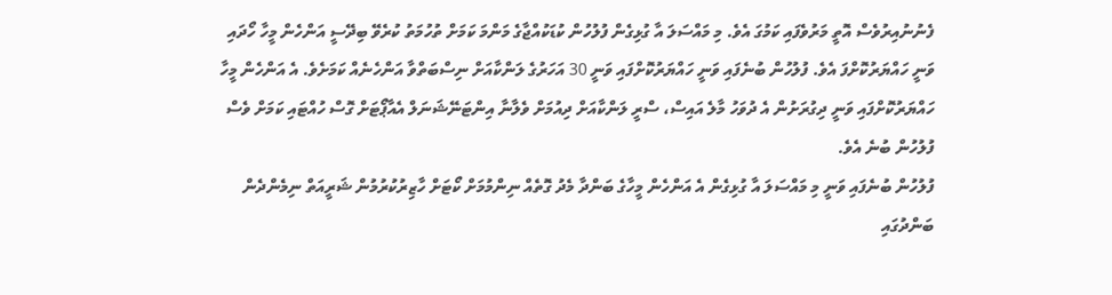ފެނުނުއިރުވެސް އޮތީ މަރުވެފައި ކަމުގަ އެވެ. މި މައްސަލަ އާ ގުޅިގެން ފުލުހުން ކުޑަކުއްޖާގެ މަންމަ ކަމަށް ތުހުމަތު ކުރެވޭ ބިދޭސީ އަންހެން މީހާ ހޯދައި ވަނީ ހައްޔަރުކޮށްފަ އެވެ. ފުލުހުން ބުނެފައި ވަނީ ހައްޔަރުކޮށްފައި ވަނީ 30 އަހަރުގެ ލަންކާއަށް ނިސްބަތްވާ އަންހެނެއް ކަމަށެވެ. އެ އަންހެން މީހާ ހައްޔަރުކޮށްފައި ވަނީ ދިގުރަށުން އެ ދުވަހު މާލެ އައިސް، ސްރީ ލަންކާއަށް ދިއުމަށް ވެލާނާ އިންޓަނޭޝަނަލް އެއާޕޯޓަށް ގޮސް ހުއްޓައި ކަމަށް ވެސް ފުލުހުން ބުނެ އެވެ.
ފުލުހުން ބުނެފައި ވަނީ މި މައްސަލަ އާ ގުޅިގެން އެ އަންހެން މީހާގެ ބަންދާ މެދު ގޮތެއް ނިންމުމަށް ކޯޓަށް ހާޒިރުކުރުމުން ޝަރީއަތް ނިމެންދެން ބަންދުގައި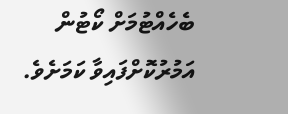ބެހެއްޓުމަށް ކޯޓުން އަމުރުކޮށްފައިވާ ކަމަށެވެ.